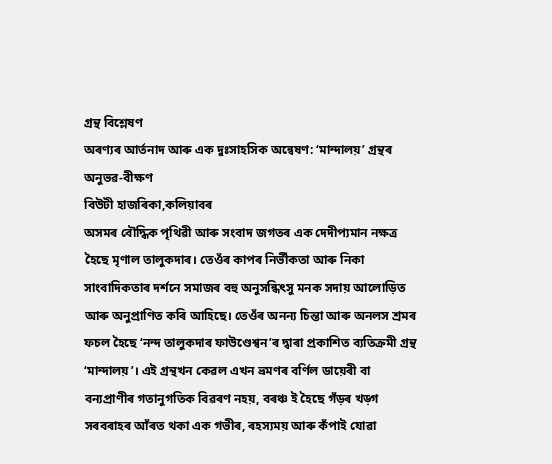গ্ৰন্থ বিশ্লেষণ
অৰণ্যৰ আৰ্তনাদ আৰু এক দুঃসাহসিক অন্বেষণ: ‘মান্দালয়’ গ্ৰন্থৰ অনুভৱ-বীক্ষণ
বিউটী হাজৰিকা,কলিয়াবৰ
অসমৰ বৌদ্ধিক পৃথিৱী আৰু সংবাদ জগতৰ এক দেদীপ্যমান নক্ষত্ৰ হৈছে মৃণাল তালুকদাৰ। তেওঁৰ কাপৰ নিৰ্ভীকতা আৰু নিকা সাংবাদিকতাৰ দৰ্শনে সমাজৰ বহু অনুসন্ধিৎসু মনক সদায় আলোড়িত আৰু অনুপ্ৰাণিত কৰি আহিছে। তেওঁৰ অনন্য চিন্তা আৰু অনলস শ্ৰমৰ ফচল হৈছে ‘নন্দ তালুকদাৰ ফাউণ্ডেশ্বন’ৰ দ্বাৰা প্ৰকাশিত ব্যতিক্ৰমী গ্ৰন্থ ‘মান্দালয়’। এই গ্ৰন্থখন কেৱল এখন ভ্ৰমণৰ বৰ্ণিল ডায়েৰী বা বন্যপ্ৰাণীৰ গতানুগতিক বিৱৰণ নহয়, বৰঞ্চ ই হৈছে গঁড়ৰ খড়্গ সৰবৰাহৰ আঁৰত থকা এক গভীৰ, ৰহস্যময় আৰু কঁপাই যোৱা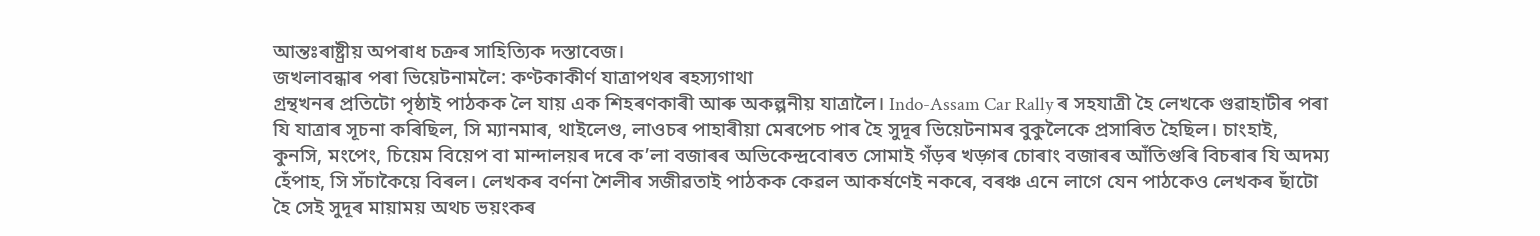আন্তঃৰাষ্ট্ৰীয় অপৰাধ চক্ৰৰ সাহিত্যিক দস্তাবেজ।
জখলাবন্ধাৰ পৰা ভিয়েটনামলৈ: কণ্টকাকীর্ণ যাত্ৰাপথৰ ৰহস্যগাথা
গ্ৰন্থখনৰ প্ৰতিটো পৃষ্ঠাই পাঠকক লৈ যায় এক শিহৰণকাৰী আৰু অকল্পনীয় যাত্ৰালৈ। Indo-Assam Car Rally ৰ সহযাত্ৰী হৈ লেখকে গুৱাহাটীৰ পৰা যি যাত্ৰাৰ সূচনা কৰিছিল, সি ম্যানমাৰ, থাইলেণ্ড, লাওচৰ পাহাৰীয়া মেৰপেচ পাৰ হৈ সুদূৰ ভিয়েটনামৰ বুকুলৈকে প্ৰসাৰিত হৈছিল। চাংহাই, কুনসি, মংপেং, চিয়েম বিয়েপ বা মান্দালয়ৰ দৰে ক’লা বজাৰৰ অভিকেন্দ্ৰবোৰত সোমাই গঁড়ৰ খড়্গৰ চোৰাং বজাৰৰ আঁতিগুৰি বিচৰাৰ যি অদম্য হেঁপাহ, সি সঁচাকৈয়ে বিৰল। লেখকৰ বৰ্ণনা শৈলীৰ সজীৱতাই পাঠকক কেৱল আকৰ্ষণেই নকৰে, বৰঞ্চ এনে লাগে যেন পাঠকেও লেখকৰ ছাঁটো হৈ সেই সুদূৰ মায়াময় অথচ ভয়ংকৰ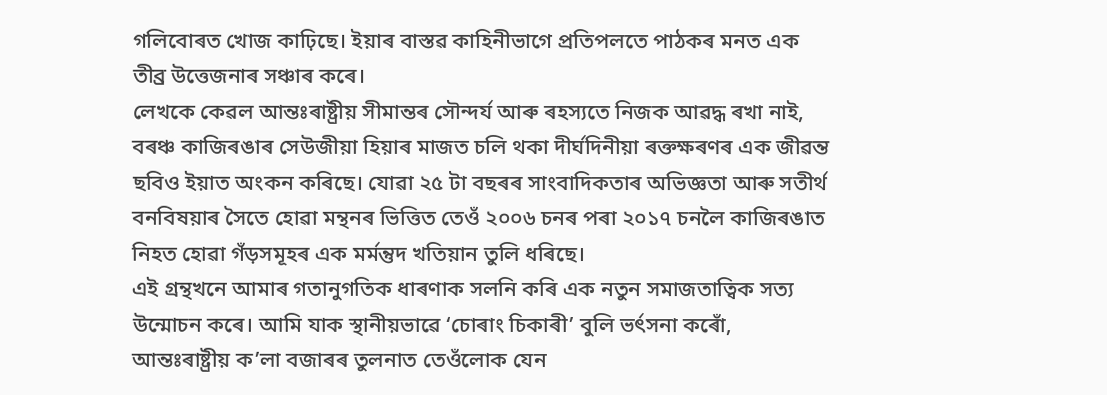গলিবোৰত খোজ কাঢ়িছে। ইয়াৰ বাস্তৱ কাহিনীভাগে প্ৰতিপলতে পাঠকৰ মনত এক তীব্ৰ উত্তেজনাৰ সঞ্চাৰ কৰে।
লেখকে কেৱল আন্তঃৰাষ্ট্ৰীয় সীমান্তৰ সৌন্দৰ্য আৰু ৰহস্যতে নিজক আৱদ্ধ ৰখা নাই, বৰঞ্চ কাজিৰঙাৰ সেউজীয়া হিয়াৰ মাজত চলি থকা দীৰ্ঘদিনীয়া ৰক্তক্ষৰণৰ এক জীৱন্ত ছবিও ইয়াত অংকন কৰিছে। যোৱা ২৫ টা বছৰৰ সাংবাদিকতাৰ অভিজ্ঞতা আৰু সতীৰ্থ বনবিষয়াৰ সৈতে হোৱা মন্থনৰ ভিত্তিত তেওঁ ২০০৬ চনৰ পৰা ২০১৭ চনলৈ কাজিৰঙাত নিহত হোৱা গঁড়সমূহৰ এক মৰ্মন্তুদ খতিয়ান তুলি ধৰিছে।
এই গ্ৰন্থখনে আমাৰ গতানুগতিক ধাৰণাক সলনি কৰি এক নতুন সমাজতাত্ৱিক সত্য উন্মোচন কৰে। আমি যাক স্থানীয়ভাৱে ‘চোৰাং চিকাৰী’ বুলি ভৰ্ৎসনা কৰোঁ, আন্তঃৰাষ্ট্ৰীয় ক’লা বজাৰৰ তুলনাত তেওঁলোক যেন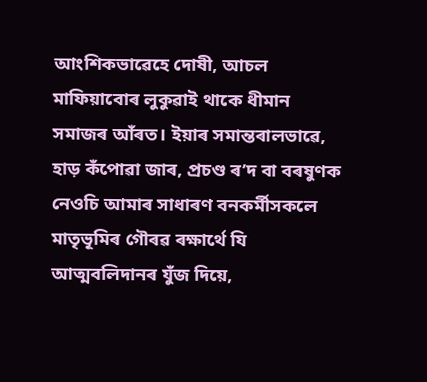আংশিকভাৱেহে দোষী, আচল মাফিয়াবোৰ লুকুৱাই থাকে ধীমান সমাজৰ আঁৰত। ইয়াৰ সমান্তৰালভাৱে, হাড় কঁপোৱা জাৰ, প্ৰচণ্ড ৰ’দ বা বৰষুণক নেওচি আমাৰ সাধাৰণ বনকৰ্মীসকলে মাতৃভূমিৰ গৌৰৱ ৰক্ষাৰ্থে যি আত্মবলিদানৰ যুঁজ দিয়ে,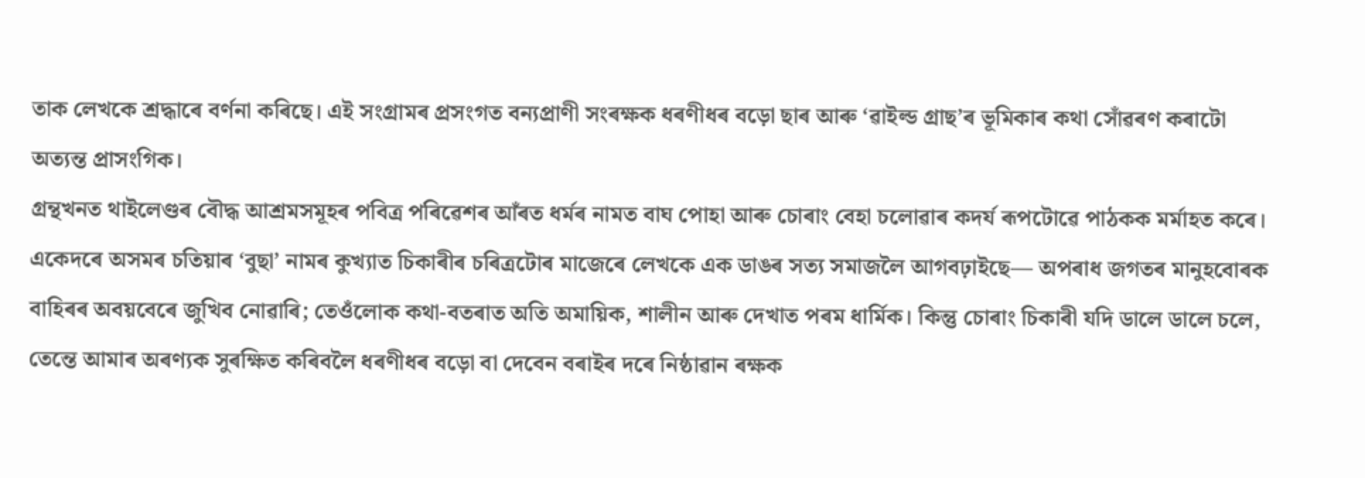তাক লেখকে শ্ৰদ্ধাৰে বৰ্ণনা কৰিছে। এই সংগ্ৰামৰ প্ৰসংগত বন্যপ্ৰাণী সংৰক্ষক ধৰণীধৰ বড়ো ছাৰ আৰু ‘ৱাইল্ড গ্ৰাছ’ৰ ভূমিকাৰ কথা সোঁৱৰণ কৰাটো অত্যন্ত প্ৰাসংগিক।
গ্ৰন্থখনত থাইলেণ্ডৰ বৌদ্ধ আশ্ৰমসমূহৰ পবিত্ৰ পৰিৱেশৰ আঁৰত ধৰ্মৰ নামত বাঘ পোহা আৰু চোৰাং বেহা চলোৱাৰ কদৰ্য ৰূপটোৱে পাঠকক মৰ্মাহত কৰে। একেদৰে অসমৰ চতিয়াৰ ‘বুছা’ নামৰ কুখ্যাত চিকাৰীৰ চৰিত্ৰটোৰ মাজেৰে লেখকে এক ডাঙৰ সত্য সমাজলৈ আগবঢ়াইছে— অপৰাধ জগতৰ মানুহবোৰক বাহিৰৰ অবয়বেৰে জুখিব নোৱাৰি; তেওঁলোক কথা-বতৰাত অতি অমায়িক, শালীন আৰু দেখাত পৰম ধাৰ্মিক। কিন্তু চোৰাং চিকাৰী যদি ডালে ডালে চলে, তেন্তে আমাৰ অৰণ্যক সুৰক্ষিত কৰিবলৈ ধৰণীধৰ বড়ো বা দেবেন বৰাইৰ দৰে নিষ্ঠাৱান ৰক্ষক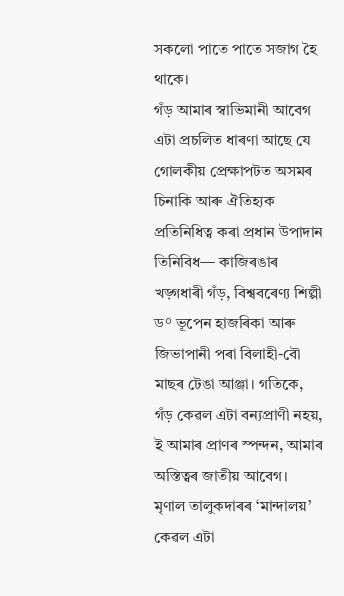সকলো পাতে পাতে সজাগ হৈ থাকে।
গঁড় আমাৰ স্বাভিমানী আবেগ
এটা প্ৰচলিত ধাৰণা আছে যে গোলকীয় প্ৰেক্ষাপটত অসমৰ চিনাকি আৰু ঐতিহ্যক প্ৰতিনিধিত্ব কৰা প্ৰধান উপাদান তিনিবিধ— কাজিৰঙাৰ খড়্গধাৰী গঁড়, বিশ্ববৰেণ্য শিল্পী ড° ভূপেন হাজৰিকা আৰু জিভাপানী পৰা বিলাহী-বৌ মাছৰ টেঙা আঞ্জা। গতিকে, গঁড় কেৱল এটা বন্যপ্ৰাণী নহয়, ই আমাৰ প্ৰাণৰ স্পন্দন, আমাৰ অস্তিত্বৰ জাতীয় আবেগ।
মৃণাল তালুকদাৰৰ ‘মান্দালয়’ কেৱল এটা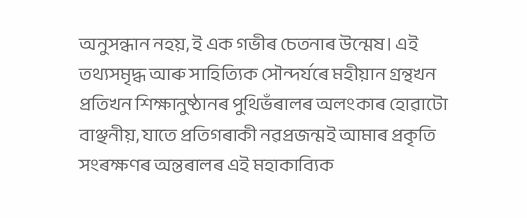অনুসন্ধান নহয়, ই এক গভীৰ চেতনাৰ উন্মেষ। এই তথ্যসমৃদ্ধ আৰু সাহিত্যিক সৌন্দৰ্যৰে মহীয়ান গ্ৰন্থখন প্ৰতিখন শিক্ষানুষ্ঠানৰ পুথিভঁৰালৰ অলংকাৰ হোৱাটো বাঞ্ছনীয়, যাতে প্ৰতিগৰাকী নৱপ্ৰজন্মই আমাৰ প্ৰকৃতি সংৰক্ষণৰ অন্তৰালৰ এই মহাকাব্যিক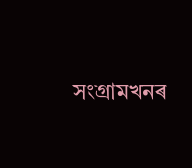সংগ্ৰামখনৰ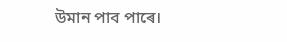উমান পাব পাৰে।